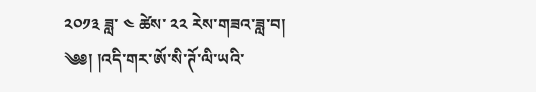༢༠༡༣ ཟླ་ ༤ ཚེས་ ༢༢ རེས་གཟའ་ཟླ་བ།
༄༅། །འདི་གར་ཨོ་སི་ཊོ་ལི་ཡའི་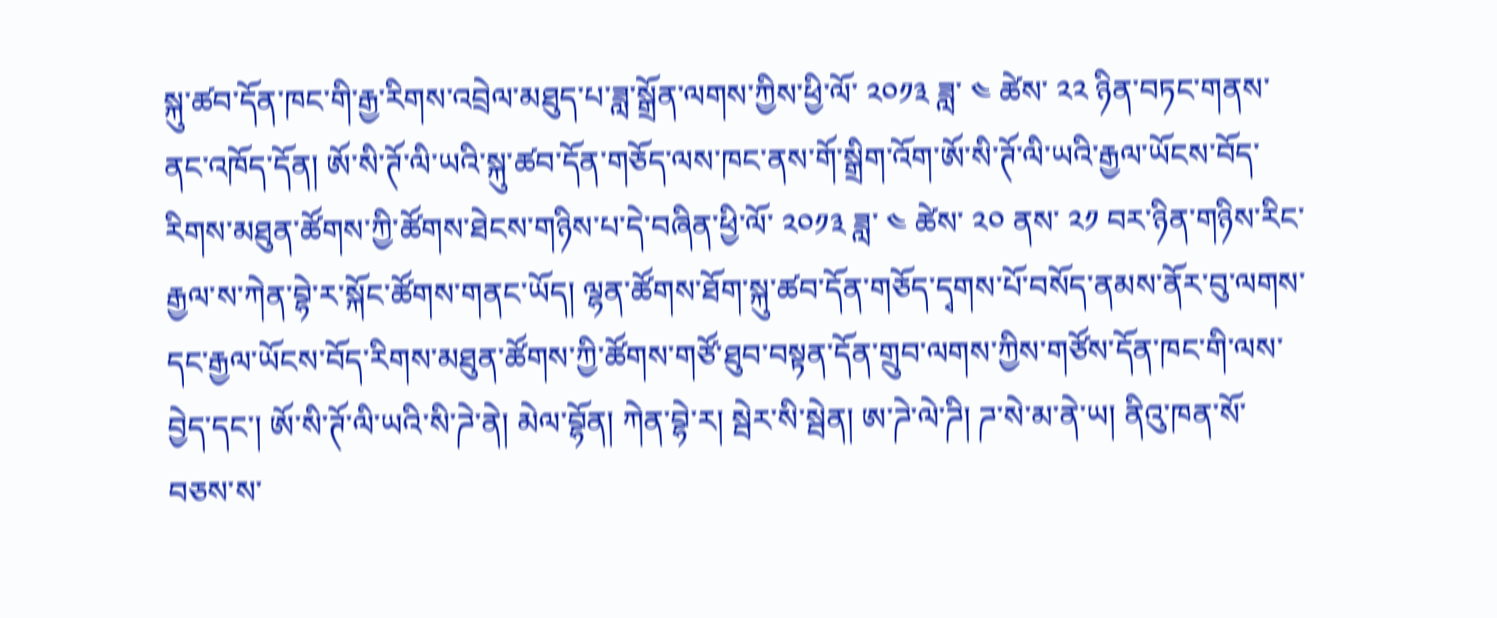སྐུ་ཚབ་དོན་ཁང་གི་རྒྱ་རིགས་འབྲེལ་མཐུད་པ་ཟླ་སྒྲོན་ལགས་ཀྱིས་ཕྱི་ལོ་ ༢༠༡༣ ཟླ་ ༤ ཚེས་ ༢༢ ཉིན་བཏང་གནས་ནང་འཁོད་དོན། ཨོ་སི་ཊོ་ལི་ཡའི་སྐུ་ཚབ་དོན་གཅོད་ལས་ཁང་ནས་གོ་སྒྲིག་འོག་ཨོ་སི་ཊོ་ལི་ཡའི་རྒྱལ་ཡོངས་བོད་རིགས་མཐུན་ཚོགས་ཀྱི་ཚོགས་ཐེངས་གཉིས་པ་དེ་བཞིན་ཕྱི་ལོ་ ༢༠༡༣ ཟླ་ ༤ ཚེས་ ༢༠ ནས་ ༢༡ བར་ཉིན་གཉིས་རིང་རྒྱལ་ས་ཀེན་བྷེ་ར་སྐོང་ཚོགས་གནང་ཡོད། ལྷན་ཚོགས་ཐོག་སྐུ་ཚབ་དོན་གཅོད་དྭགས་པོ་བསོད་ནམས་ནོར་བུ་ལགས་དང་རྒྱལ་ཡོངས་བོད་རིགས་མཐུན་ཚོགས་ཀྱི་ཚོགས་གཙོ་ཐུབ་བསྟན་དོན་གྲུབ་ལགས་ཀྱིས་གཙོས་དོན་ཁང་གི་ལས་བྱེད་དང་། ཨོ་སི་ཊོ་ལི་ཡའི་སི་ཌེ་ནེ། མེལ་བྷོན། ཀེན་བྷེ་ར། སྦེར་སི་སྦེན། ཨ་ཌེ་ལེ་ཌི། ཌ་སེ་མ་ནེ་ཡ། ནིའུ་ཁན་སོ་བཅས་ས་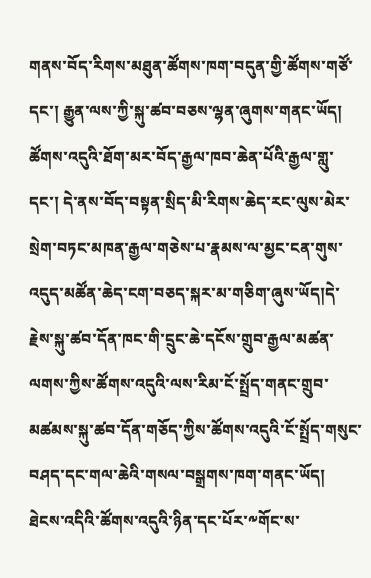གནས་བོད་རིགས་མཐུན་ཚོགས་ཁག་བདུན་གྱི་ཚོགས་གཙོ་དང་། རྒྱུན་ལས་ཀྱི་སྐུ་ཚབ་བཅས་ལྷན་ཞུགས་གནང་ཡོད། ཚོགས་འདུའི་ཐོག་མར་བོད་རྒྱལ་ཁབ་ཆེན་པོའི་རྒྱལ་གླུ་དང་། དེ་ནས་བོད་བསྟན་སྲིད་མི་རིགས་ཆེད་རང་ལུས་མེར་སྲེག་བཏང་མཁན་རྒྱལ་གཅེས་པ་རྣམས་ལ་མྱང་ངན་གུས་འདུད་མཚོན་ཆེད་ངག་བཅད་སྐར་མ་གཅིག་ཞུས་ཡོད།དེ་རྗེས་སྐུ་ཚབ་དོན་ཁང་གི་དྲུང་ཆེ་དངོས་གྲུབ་རྒྱལ་མཚན་ལགས་ཀྱིས་ཚོགས་འདུའི་ལས་རིམ་ངོ་སྤྲོད་གནང་གྲུབ་མཚམས་སྐུ་ཚབ་དོན་གཅོད་ཀྱིས་ཚོགས་འདུའི་ངོ་སྤྲོད་གསུང་བཤད་དང་གལ་ཆེའི་གསལ་བསྒྲགས་ཁག་གནང་ཡོད།
ཐེངས་འདིའི་ཚོགས་འདུའི་ཉིན་དང་པོར་༸གོང་ས་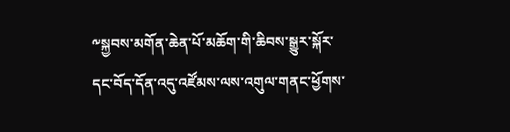༸སྐྱབས་མགོན་ཆེན་པོ་མཆོག་གི་ཆིབས་སྒྱུར་སྐོར་དང་བོད་དོན་འདུ་འཛོམས་ལས་འགུལ་གནང་ཕྱོགས་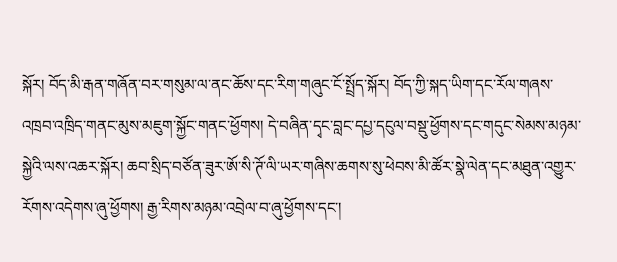སྐོར། བོད་མི་རྒན་གཞོན་བར་གསུམ་ལ་ནང་ཆོས་དང་རིག་གཞུང་ངོ་སྤྲོད་སྐོར། བོད་ཀྱི་སྐད་ཡིག་དང་རོལ་གཞས་འཁྲབ་འཁྲིད་གནང་མུས་མཇུག་སྐྱོང་གནང་ཕྱོགས། དེ་བཞིན་དྭང་བླང་དཔྱ་དངུལ་བསྡུ་ཕྱོགས་དང་གདུང་སེམས་མཉམ་སྐྱེའི་ལས་འཆར་སྐོར། ཆབ་སྲིད་བཙོན་ཟུར་ཨོ་སི་ཊོ་ལི་ཡར་གཞིས་ཆགས་སུ་ཕེབས་མི་ཚོར་སྣེ་ལེན་དང་མཐུན་འགྱུར་རོགས་འདེགས་ཞུ་ཕྱོགས། རྒྱ་རིགས་མཉམ་འབྲེལ་བ་ཞུ་ཕྱོགས་དང་།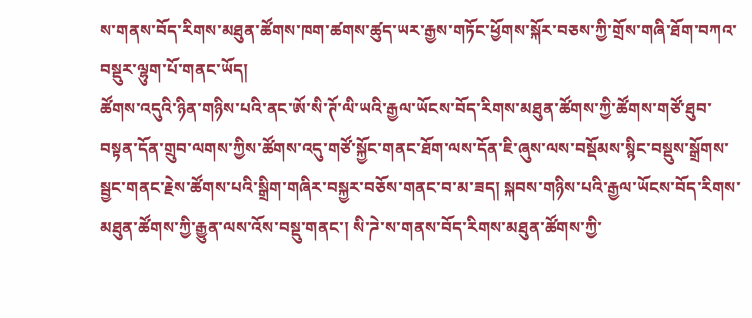ས་གནས་བོད་རིགས་མཐུན་ཚོགས་ཁག་ཚགས་ཚུད་ཡར་རྒྱས་གཏོང་ཕྱོགས་སྐོར་བཅས་ཀྱི་གྲོས་གཞི་ཐོག་བཀའ་བསྡུར་ལྷུག་པོ་གནང་ཡོད།
ཚོགས་འདུའི་ཉིན་གཉིས་པའི་ནང་ཨོ་སི་ཊོ་ལི་ཡའི་རྒྱལ་ཡོངས་བོད་རིགས་མཐུན་ཚོགས་ཀྱི་ཚོགས་གཙོ་ཐུབ་བསྟན་དོན་གྲུབ་ལགས་ཀྱིས་ཚོགས་འདུ་གཙོ་སྐྱོང་གནང་ཐོག་ལས་དོན་ཇི་ཞུས་ལས་བསྡོམས་སྙིང་བསྡུས་སྒྲོགས་སྦྱང་གནང་རྗེས་ཚོགས་པའི་སྒྲིག་གཞིར་བསྐྱར་བཅོས་གནང་བ་མ་ཟད། སྐབས་གཉིས་པའི་རྒྱལ་ཡོངས་བོད་རིགས་མཐུན་ཚོགས་ཀྱི་རྒྱུན་ལས་འོས་བསྡུ་གནང་། སི་ཌེ་ས་གནས་བོད་རིགས་མཐུན་ཚོགས་ཀྱི་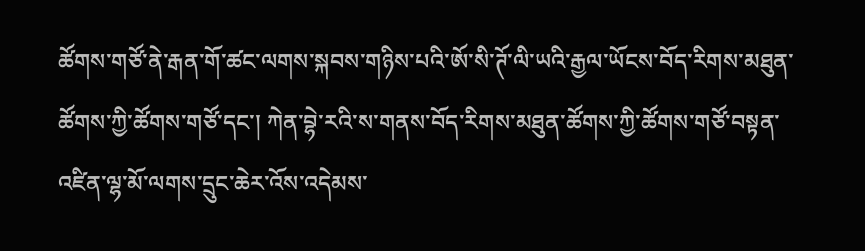ཚོགས་གཙོ་ནེ་རྒན་གོ་ཚང་ལགས་སྐབས་གཉིས་པའི་ཨོ་སི་ཊོ་ལི་ཡའི་རྒྱལ་ཡོངས་བོད་རིགས་མཐུན་ཚོགས་ཀྱི་ཚོགས་གཙོ་དང་། ཀེན་བྷེ་རའི་ས་གནས་བོད་རིགས་མཐུན་ཚོགས་ཀྱི་ཚོགས་གཙོ་བསྟན་འཛིན་ལྷ་མོ་ལགས་དྲུང་ཆེར་འོས་འདེམས་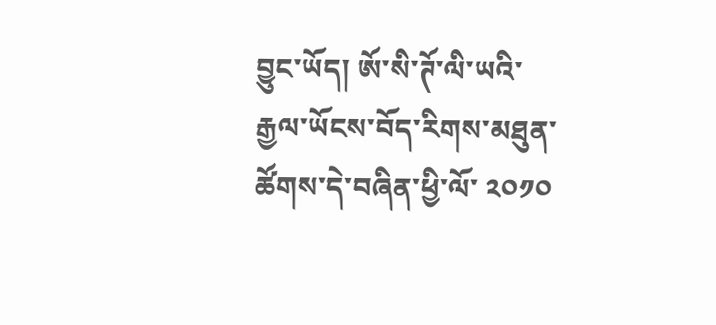བྱུང་ཡོད། ཨོ་སི་ཊོ་ལི་ཡའི་རྒྱལ་ཡོངས་བོད་རིགས་མཐུན་ཚོགས་དེ་བཞིན་ཕྱི་ལོ་ ༢༠༡༠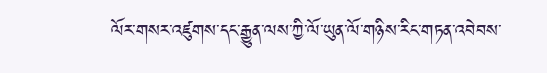ལོར་གསར་འཛུགས་དང་རྒྱུན་ལས་ཀྱི་ལོ་ཡུན་ལོ་གཉིས་རིང་གཏན་འབེབས་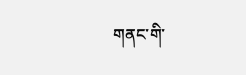གནང་གི་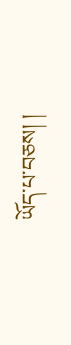ཡོད་པ་བཅས། །